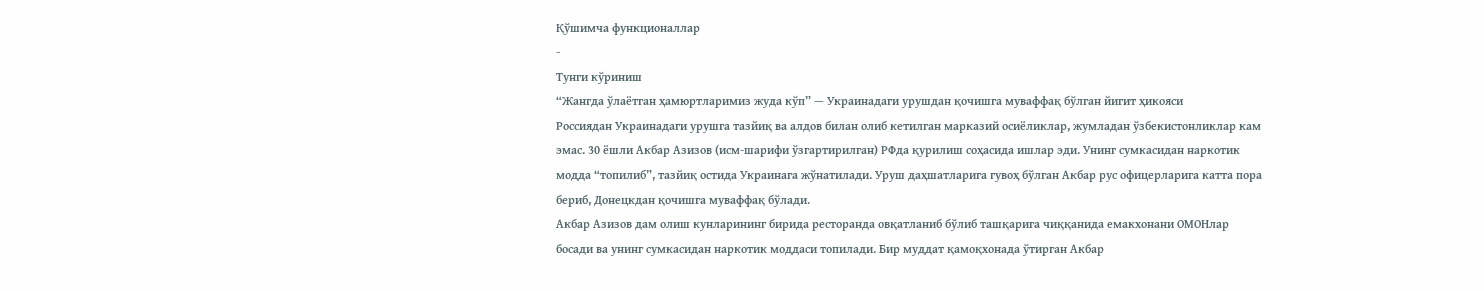Қўшимча функционаллар
-
Тунги кўриниш
“Жангда ўлаётган ҳамюртларимиз жуда кўп” — Украинадаги урушдан қочишга муваффақ бўлган йигит ҳикояси
Россиядан Украинадаги урушга тазйиқ ва алдов билан олиб кетилган марказий осиёликлар, жумладан ўзбекистонликлар кам эмас. 30 ёшли Акбар Азизов (исм-шарифи ўзгартирилган) РФда қурилиш соҳасида ишлар эди. Унинг сумкасидан наркотик модда “топилиб”, тазйиқ остида Украинага жўнатилади. Уруш даҳшатларига гувоҳ бўлган Акбар рус офицерларига катта пора бериб, Донецкдан қочишга муваффақ бўлади.
Акбар Азизов дам олиш кунларининг бирида ресторанда овқатланиб бўлиб ташқарига чиққанида емакхонани ОМОНлар босади ва унинг сумкасидан наркотик моддаси топилади. Бир муддат қамоқхонада ўтирган Акбар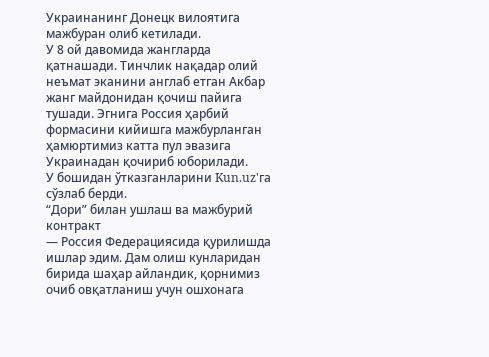Украинанинг Донецк вилоятига мажбуран олиб кетилади.
У 8 ой давомида жангларда қатнашади. Тинчлик нақадар олий неъмат эканини англаб етган Акбар жанг майдонидан қочиш пайига тушади. Эгнига Россия ҳарбий формасини кийишга мажбурланган ҳамюртимиз катта пул эвазига Украинадан қочириб юборилади.
У бошидан ўтказганларини Kun.uz'га сўзлаб берди.
“Дори” билан ушлаш ва мажбурий контракт
— Россия Федерациясида қурилишда ишлар эдим. Дам олиш кунларидан бирида шаҳар айландик, қорнимиз очиб овқатланиш учун ошхонага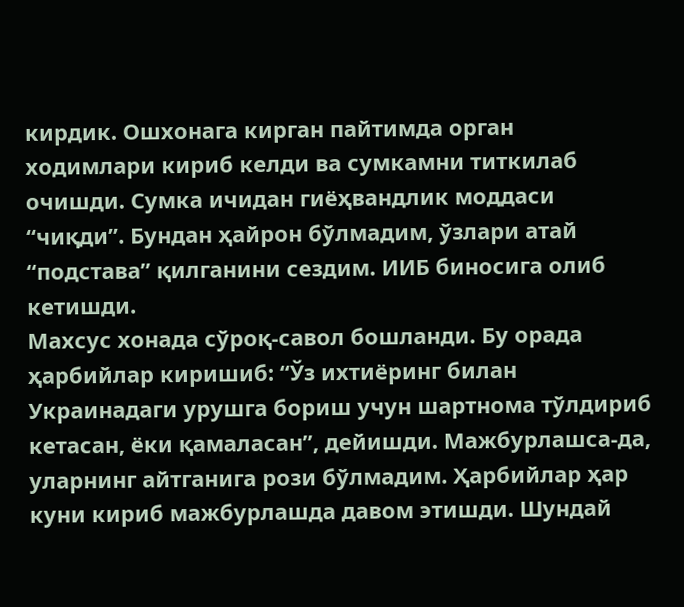кирдик. Ошхонага кирган пайтимда орган ходимлари кириб келди ва сумкамни титкилаб очишди. Сумка ичидан гиёҳвандлик моддаси “чиқди”. Бундан ҳайрон бўлмадим, ўзлари атай “подстава” қилганини сездим. ИИБ биносига олиб кетишди.
Махсус хонада сўроқ-савол бошланди. Бу орада ҳарбийлар киришиб: “Ўз ихтиёринг билан Украинадаги урушга бориш учун шартнома тўлдириб кетасан, ёки қамаласан”, дейишди. Мажбурлашса-да, уларнинг айтганига рози бўлмадим. Ҳарбийлар ҳар куни кириб мажбурлашда давом этишди. Шундай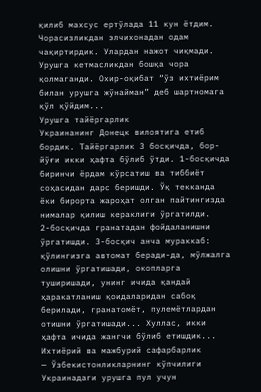қилиб махсус ертўлада 11 кун ётдим.
Чорасизликдан элчихонадан одам чақиртирдик. Улардан нажот чиқмади. Урушга кетмасликдан бошқа чора қолмаганди. Охир-оқибат “ўз ихтиёрим билан урушга жўнайман” деб шартномага қўл қўйдим...
Урушга тайёргарлик
Украинанинг Донецк вилоятига етиб бордик. Тайёргарлик 3 босқичда, бор-йўғи икки ҳафта бўлиб ўтди. 1-босқичда биринчи ёрдам кўрсатиш ва тиббиёт соҳасидан дарс беришди. Ўқ текканда ёки бирорта жароҳат олган пайтингизда нималар қилиш кераклиги ўргатилди.
2-босқичда гранатадан фойдаланишни ўргатишди. 3-босқич анча мураккаб: қўлингизга автомат беради-да, мўлжалга олишни ўргатишади, окопларга туширишади, унинг ичида қандай ҳаракатланиш қоидаларидан сабоқ берилади, гранатомёт, пулемётлардан отишни ўргатишади... Хуллас, икки ҳафта ичида жангчи бўлиб етишдик...
Ихтиёрий ва мажбурий сафарбарлик
— Ўзбекистонликларнинг кўпчилиги Украинадаги урушга пул учун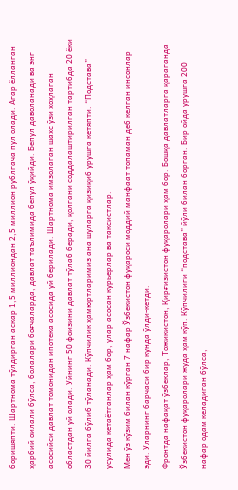боришяпти. Шартнома тўлдирган аскар 1,5 миллиондан 2,5 миллион рублгача пул олади. Агар ёлланган ҳарбий оилали бўлса, болалари боғчаларда, давлат таълимида бепул ўқийди. Бепул даволанади ва энг асосийси давлат томонидан ипотека асосида уй берилади. Шартнома имзолаган шахс ўзи хоҳлаган областдан уй олади. Уйнинг 50 фоизини давлат тўлаб беради, қолгани соддалаштирилган тартибда 20 ёки 30 йилга бўлиб тўланади. Кўпчилик ҳамюртларимиз ана шуларга қизиқиб урушга кетяпти. “Подстава” усулида кетаётганлар ҳам бор, улар асосан курьерлар ва таксистлар.
Мен ўз кўзим билан кўрган 7 нафар Ўзбекистон фуқароси моддий манфаат топаман деб келган инсонлар эди. Уларнинг барчаси бир кунда ўлди-кетди.
Фронтда нафақат ўзбеклар, Тожикистон, Қирғизистон фуқаролари ҳам бор. Бошқа давлатларга қараганда Ўзбекистон фуқаролари жуда ҳам кўп. Кўпчилиги “подстава” йўли билан борган. Бир ойда урушга 200 нафар одам келадиган бўлса,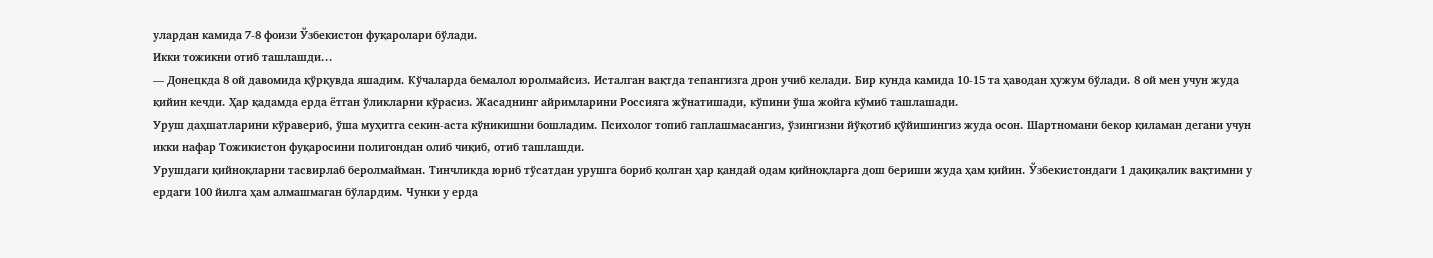улардан камида 7-8 фоизи Ўзбекистон фуқаролари бўлади.
Икки тожикни отиб ташлашди...
— Донецкда 8 ой давомида қўрқувда яшадим. Кўчаларда бемалол юролмайсиз. Исталган вақтда тепангизга дрон учиб келади. Бир кунда камида 10-15 та ҳаводан ҳужум бўлади. 8 ой мен учун жуда қийин кечди. Ҳар қадамда ерда ётган ўликларни кўрасиз. Жасаднинг айримларини Россияга жўнатишади, кўпини ўша жойга кўмиб ташлашади.
Уруш даҳшатларини кўравериб, ўша муҳитга секин-аста кўникишни бошладим. Психолог топиб гаплашмасангиз, ўзингизни йўқотиб қўйишингиз жуда осон. Шартномани бекор қиламан дегани учун икки нафар Тожикистон фуқаросини полигондан олиб чиқиб, отиб ташлашди.
Урушдаги қийноқларни тасвирлаб беролмайман. Тинчликда юриб тўсатдан урушга бориб қолган ҳар қандай одам қийноқларга дош бериши жуда ҳам қийин. Ўзбекистондаги 1 дақиқалик вақтимни у ердаги 100 йилга ҳам алмашмаган бўлардим. Чунки у ерда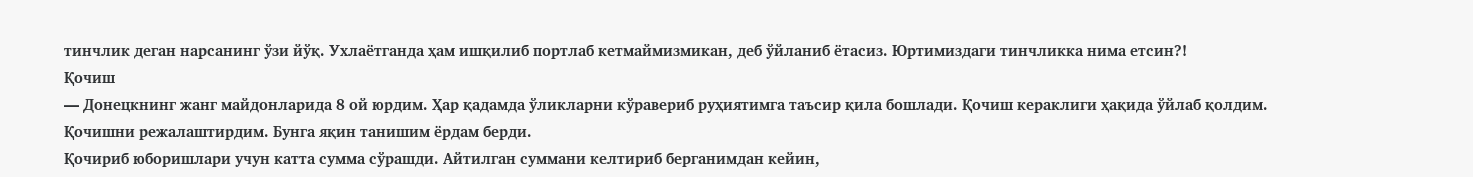тинчлик деган нарсанинг ўзи йўқ. Ухлаётганда ҳам ишқилиб портлаб кетмаймизмикан, деб ўйланиб ётасиз. Юртимиздаги тинчликка нима етсин?!
Қочиш
— Донецкнинг жанг майдонларида 8 ой юрдим. Ҳар қадамда ўликларни кўравериб руҳиятимга таъсир қила бошлади. Қочиш кераклиги ҳақида ўйлаб қолдим. Қочишни режалаштирдим. Бунга яқин танишим ёрдам берди.
Қочириб юборишлари учун катта сумма сўрашди. Айтилган суммани келтириб берганимдан кейин,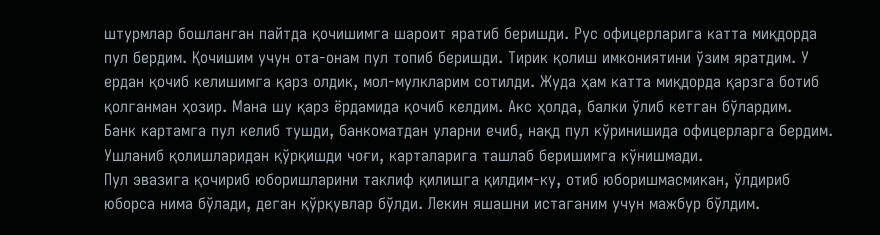штурмлар бошланган пайтда қочишимга шароит яратиб беришди. Рус офицерларига катта миқдорда пул бердим. Қочишим учун ота-онам пул топиб беришди. Тирик қолиш имкониятини ўзим яратдим. У ердан қочиб келишимга қарз олдик, мол-мулкларим сотилди. Жуда ҳам катта миқдорда қарзга ботиб қолганман ҳозир. Мана шу қарз ёрдамида қочиб келдим. Акс ҳолда, балки ўлиб кетган бўлардим.
Банк картамга пул келиб тушди, банкоматдан уларни ечиб, нақд пул кўринишида офицерларга бердим. Ушланиб қолишларидан қўрқишди чоғи, карталарига ташлаб беришимга кўнишмади.
Пул эвазига қочириб юборишларини таклиф қилишга қилдим-ку, отиб юборишмасмикан, ўлдириб юборса нима бўлади, деган қўрқувлар бўлди. Лекин яшашни истаганим учун мажбур бўлдим.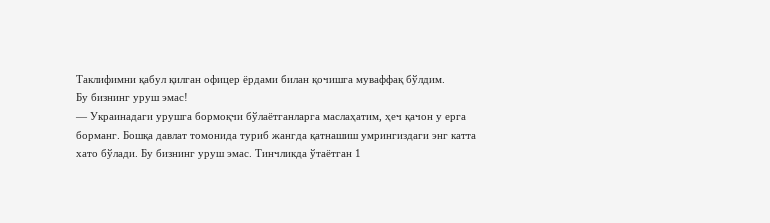Таклифимни қабул қилган офицер ёрдами билан қочишга муваффақ бўлдим.
Бу бизнинг уруш эмас!
— Украинадаги урушга бормоқчи бўлаётганларга маслаҳатим, ҳеч қачон у ерга борманг. Бошқа давлат томонида туриб жангда қатнашиш умрингиздаги энг катта хато бўлади. Бу бизнинг уруш эмас. Тинчликда ўтаётган 1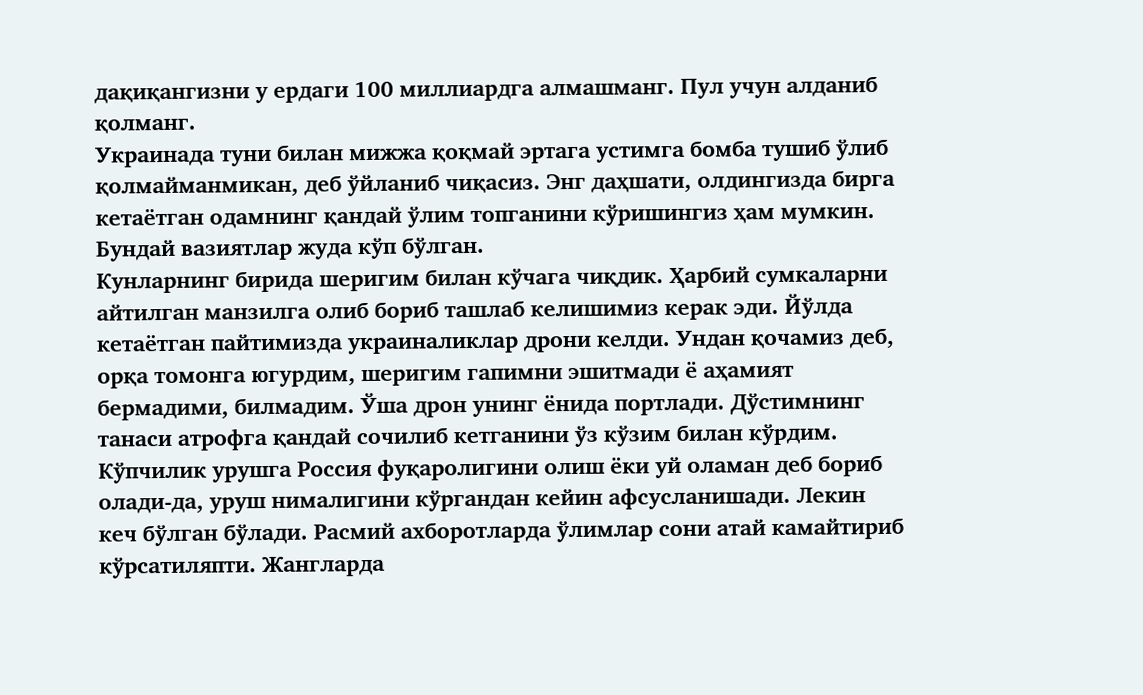дақиқангизни у ердаги 100 миллиардга алмашманг. Пул учун алданиб қолманг.
Украинада туни билан мижжа қоқмай эртага устимга бомба тушиб ўлиб қолмайманмикан, деб ўйланиб чиқасиз. Энг даҳшати, олдингизда бирга кетаётган одамнинг қандай ўлим топганини кўришингиз ҳам мумкин. Бундай вазиятлар жуда кўп бўлган.
Кунларнинг бирида шеригим билан кўчага чиқдик. Ҳарбий сумкаларни айтилган манзилга олиб бориб ташлаб келишимиз керак эди. Йўлда кетаётган пайтимизда украиналиклар дрони келди. Ундан қочамиз деб, орқа томонга югурдим, шеригим гапимни эшитмади ё аҳамият бермадими, билмадим. Ўша дрон унинг ёнида портлади. Дўстимнинг танаси атрофга қандай сочилиб кетганини ўз кўзим билан кўрдим.
Кўпчилик урушга Россия фуқаролигини олиш ёки уй оламан деб бориб олади-да, уруш нималигини кўргандан кейин афсусланишади. Лекин кеч бўлган бўлади. Расмий ахборотларда ўлимлар сони атай камайтириб кўрсатиляпти. Жангларда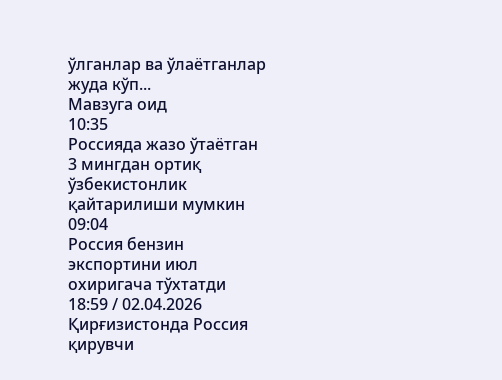ўлганлар ва ўлаётганлар жуда кўп...
Мавзуга оид
10:35
Россияда жазо ўтаётган 3 мингдан ортиқ ўзбекистонлик қайтарилиши мумкин
09:04
Россия бензин экспортини июл охиригача тўхтатди
18:59 / 02.04.2026
Қирғизистонда Россия қирувчи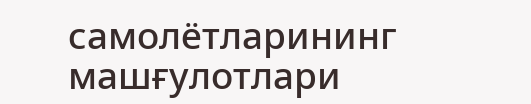самолётларининг машғулотлари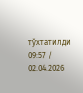тўхтатилди
09:57 / 02.04.2026